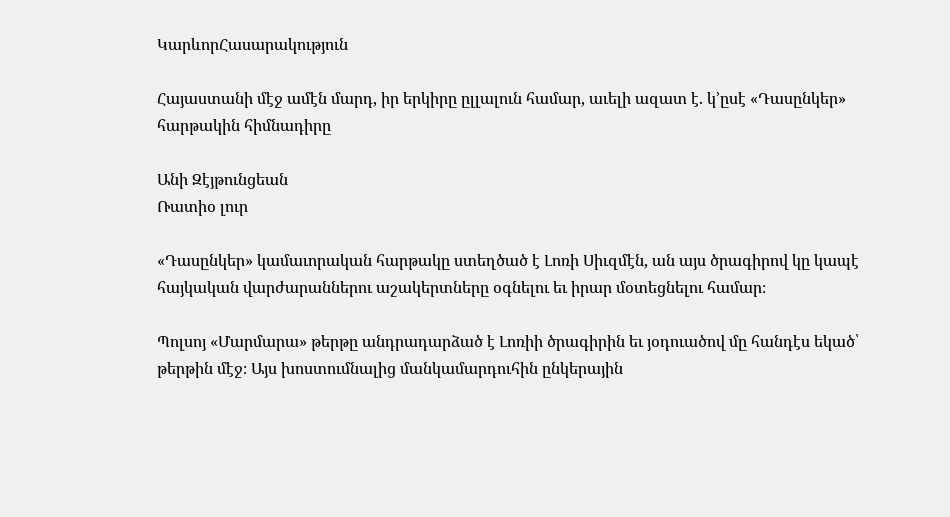ԿարևորՀասարակություն

Հայաստանի մէջ ամէն մարդ, իր երկիրը ըլլալուն համար, աւելի ազատ է. կ’ըսէ «Դասընկեր» հարթակին հիմնադիրը

Անի Զէյթունցեան
Ռատիօ լուր

«Դասընկեր» կամաւորական հարթակը ստեղծած է Լոռի Սիւզմէն, ան այս ծրագիրով կը կապէ հայկական վարժարաններու աշակերտները օգնելու եւ իրար մօտեցնելու համար։

Պոլսոյ «Մարմարա» թերթը անդրադարձած է Լոռիի ծրագիրին եւ յօդուածով մը հանդէս եկած՝ թերթին մէջ։ Այս խոստումնալից մանկամարդուհին ընկերային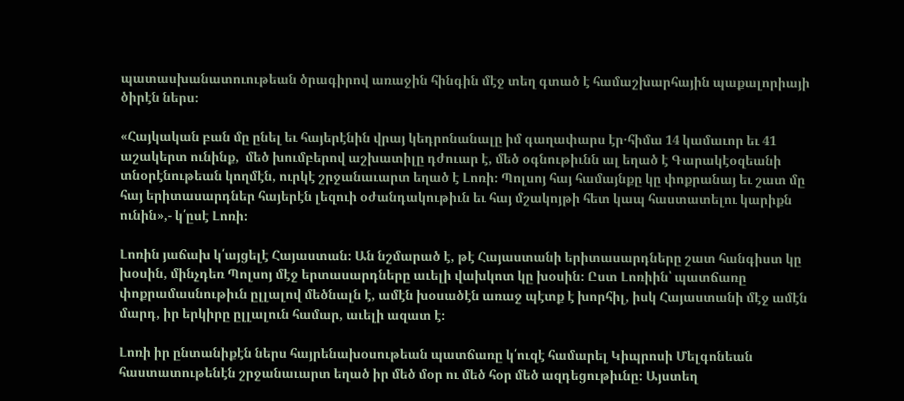պատասխանատուութեան ծրագիրով առաջին հինգին մէջ տեղ գտած է համաշխարհային պաքալորիայի ծիրէն ներս։

«Հայկական բան մը ընել եւ հայերէնին վրայ կեդրոնանալը իմ գաղափարս էր․հիմա 14 կամաւոր եւ 41 աշակերտ ունինք,  մեծ խումբերով աշխատիլը դժուար է, մեծ օգնութիւնն ալ եղած է Գարակէօզեանի տնօրէնութեան կողմէն, ուրկէ շրջանաւարտ եղած է Լոռի։ Պոլսոյ հայ համայնքը կը փոքրանայ եւ շատ մը հայ երիտասարդներ հայերէն լեզուի օժանդակութիւն եւ հայ մշակոյթի հետ կապ հաստատելու կարիքն ունին»,- կ՛ըսէ Լոռի։

Լոռին յաճախ կ՛այցելէ Հայաստան։ Ան նշմարած է, թէ Հայաստանի երիտասարդները շատ հանգիստ կը խօսին, մինչդեռ Պոլսոյ մէջ երտասարդները աւելի վախկոտ կը խօսին։ Ըստ Լոռիին՝ պատճառը  փոքրամասնութիւն ըլլալով մեծնալն է, ամէն խօսածէն առաջ պէտք է խորհիլ, իսկ Հայաստանի մէջ ամէն մարդ, իր երկիրը ըլլալուն համար, աւելի ազատ է։

Լոռի իր ընտանիքէն ներս հայրենախօսութեան պատճառը կ՛ուզէ համարել Կիպրոսի Մելգոնեան հաստատութենէն շրջանաւարտ եղած իր մեծ մօր ու մեծ հօր մեծ ազդեցութիւնը։ Այստեղ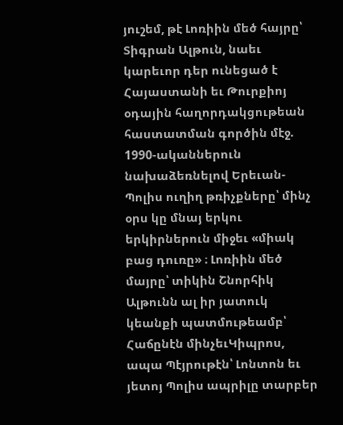յուշեմ, թէ Լոռիին մեծ հայրը՝ Տիգրան Ալթուն, նաեւ կարեւոր դեր ունեցած է Հայաստանի եւ Թուրքիոյ օդային հաղորդակցութեան հաստատման գործին մէջ. 1990-ականներուն նախաձեռնելով Երեւան-Պոլիս ուղիղ թռիչքները՝ մինչ օրս կը մնայ երկու երկիրներուն միջեւ «միակ բաց դուռը» ։ Լոռիին մեծ մայրը՝ տիկին Շնորհիկ Ալթունն ալ իր յատուկ կեանքի պատմութեամբ՝  Հաճընէն մինչեւԿիպրոս, ապա Պէյրութէն՝ Լոնտոն եւ յետոյ Պոլիս ապրիլը տարբեր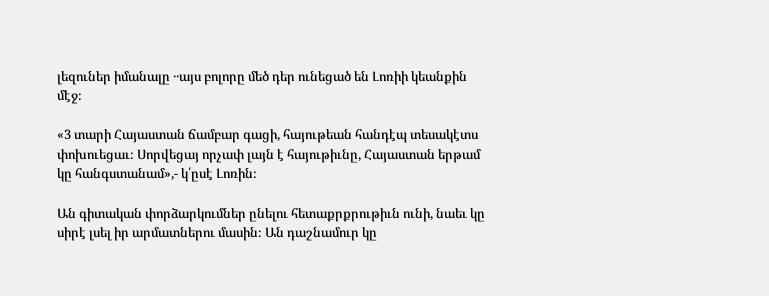լեզուներ իմանալը ․․այս բոլորը մեծ դեր ունեցած են Լոռիի կեանքին մէջ։

«3 տարի Հայաստան ճամբար գացի, հայութեան հանդէպ տեսակէտս փոխուեցաւ։ Սորվեցայ որչափ լայն է հայութիւնը, Հայաստան երթամ կը հանգստանամ»,- կ՛ըսէ Լոռին։

Ան գիտական փորձարկումներ ընելու հետաքրքրութիւն ունի, նաեւ կը սիրէ լսել իր արմատներու մասին։ Ան դաշնամուր կը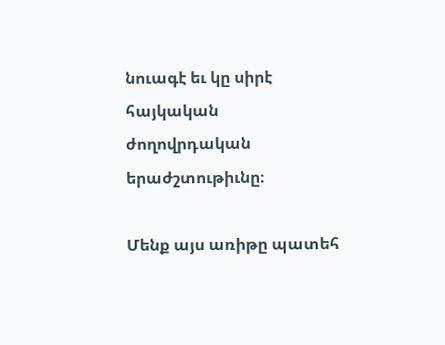նուագէ եւ կը սիրէ հայկական ժողովրդական երաժշտութիւնը։

Մենք այս առիթը պատեհ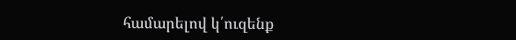համարելով կ՛ուզենք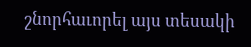շնորհաւորել այս տեսակի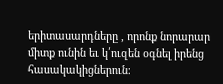երիտասարդները , որոնք նորարար միտք ունին եւ կ՛ուզեն օգնել իրենց հասակակիցներուն։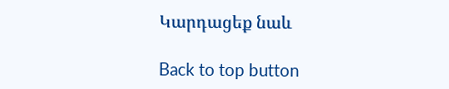Կարդացեք նաև

Back to top button